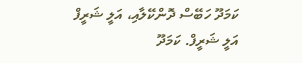ކަމަދޫ ހަބޭސް ދޮންކޭލާއި، އަލީ ޝަރީފް
އަލީ ޝަރީފް. ކަމަދޫ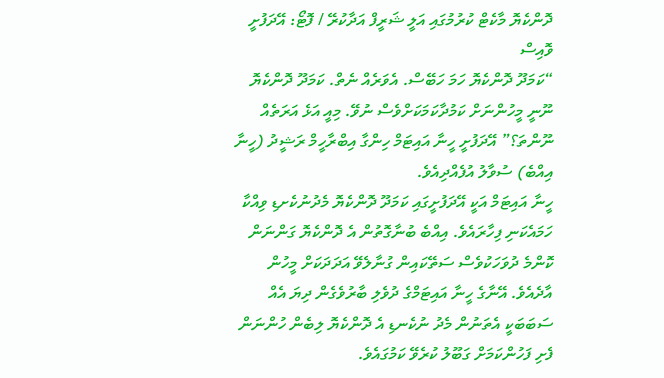ދޮންކެޔޮ މާކެޓް ކުރުމުގައި އަލީ ޝަރީފް އަދާކުރޭ / ފޮޓޯ: އޭދަފުށީ ވޮއިސް
“ކަމަދޫ ދޮންކެޔޮ ހަމަ ހަބޭސް. އެވަރެއް ނެތް. ކަމަދޫ ދޮންކެޔޮ ނޫނީ މީހުންނަށް ކަމުދާކަމަކަށްވެސް ނުވޭ. މިއީ އަޅެ އަރަތެއް ނޫންތަ؟” އޭދަފުށީ ހީނާ އައިޓަމް ހިންގާ އިބްރާހީމް ރަޝީދު (ހީނާ އިއްބެ) ސުވާލު އުފެއްދިއެވެ.
ހީނާ އައިޓަމް އަކީ އޭދަފުށީގައި ކަމަދޫ ދޮންކެޔޮ މެދުނުކެށޑި ވިއްކާ ހަމައެކަނި ފިހާރައެވެ. އިއްބެ ބުނާގޮތުން އެ ދޮންކެޔޮ ގަންނަން ކޮންމެ ދުވަހަކުވެސް ސަތޭކައިން ގުނާލެވޭ އަދަދަކަށް މީހުން އާދެއެވެ. އޭނާގެ ހީނާ އައިޓަމްގެ ދުވެލި ބާރުވެގެން ދިޔަ އެއް ސަބަބަކީ އެތަނުން މެދު ނުކެނޑި އެ ދޮންކެޔޮ ލިބެން ހުންނަން ފެށި ފަހުންކަމަށް ގަބޫލު ކުރެވޭ ކަމުގައެވެ.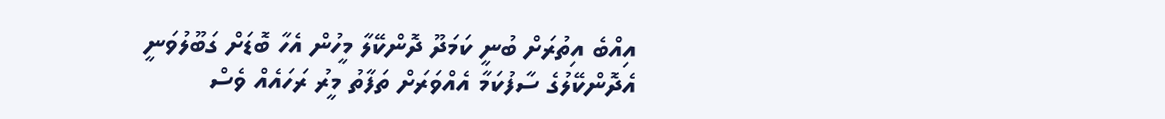އިއްބެ އިތުރަށް ބުނީ ކަމަދޫ ދޮންކޭލާ މީހުން އެހާ ބޮޑަށް ގަބޫލުވަނީ އެދޮންކޭލުގެ ސާފުކަމާ އެއްވަރަށް ތަފާތު މީރު ރަހައެއް ވެސް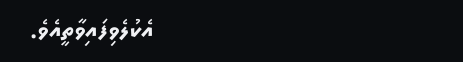އެކުލެވިފައިވާތީއެވެ.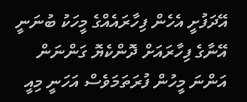އޭދަފުށީ އެހެން ފިހާރައެއްގެ މީހަކު ބުނަނީ  އޭނާގެ ފިހާރައަށް ދޮންކެޔޮ ގަންނަން އަންނަ މީހުން ފުރަތަމަވެސް އަހަނީ މިއީ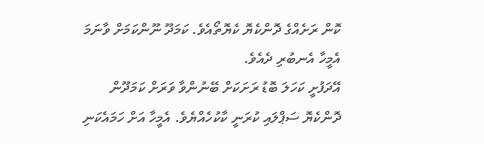ކޮން ރަށެއްގެ ދޮންކެޔޮ ކެޔޮތޯއެވެ. ކަމަދޫ ނޫންކަމަށް ވާނަމަ އެމީހާ އެނބުރި ދެއެވެ.
އޭދަފުށީ ކަހަލަ ބޮޑު ރަށަކަށް ބޭނުންވާ ވަރަށް ކަމަދޫން ދޮންކެޔޮ ސަޕްލައި ކުރަނީ ކާކުހެއްޔެވެ. އެމީހާ އަށް ހަމައެކަނި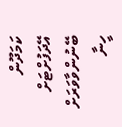ކަމަދޫން އޭދަފުށްޓަށް ބޭނުންވާވަރަށް ހީނާ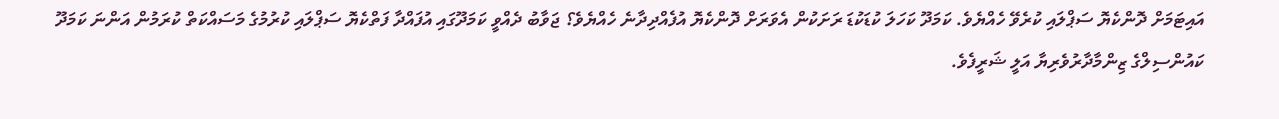އައިޓަމަށް ދޮންކެޔޮ ސަޕްލައި ކުރެވޭ ހެއްޔެވެ. ކަމަދޫ ކަހަލަ ކުޑަކުޑަ ރަށަކުން އެވަރަށް ދޮންކެޔޮ އުފެއްދިދާނެ ހެއްޔެވެ؟ ޖަވާބު ދެއްވީ ކަމަދޫގައި އުފައްދާ ފަތްކެޔޮ ސަޕްލައި ކުރުމުގެ މަސައްކަތް ކުރަމުން އަންނަ ކަމަދޫ ކައުންސިލްގެ ޒިންމާދާރުވެރިޔާ އަލީ ޝަރީފެވެ.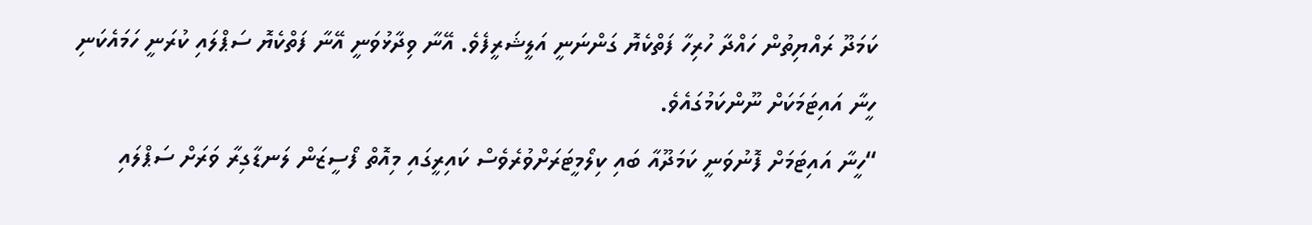ކަމަދޫ ރައްޔިތުން ހައްދާ ހުރިހާ ފަތްކެޔޮ ގަންނަނީ އަލީޝަރީފެވެ. އޭނާ ވިދާޅުވަނީ އޭނާ ފަތްކެޔޮ ސަޕްލައި ކުރަނީ ހަމައެކަނި ހީނާ އައިޓަމަކަށް ނޫންކަމުގައެވެ.
“ހީނާ އައިޓަމަށް ފޮނުވަނީ ކަމަދޫއާ ބައި ކިލޯމީޓަރަށްވުރެވެސް ކައިރީގައި މިއޮތް ފޯސީޒަން ލަނޑާގިރާ ވަރަށް ސަޕްލައި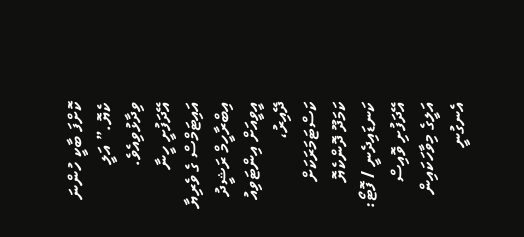ކޮށްފަ ބާކީ ހުންނަ ކެޔޮ.” އަލީ ވިދާޅުވިއެވެ.
އޭދަފުށީ ހީނާ އައިޓަމްސް ގެ ވެރިޔާ އިބްރާހީމް ރަޝީދު އީވީއަށް އިންޓަވިއު ދޭއިރު، ކަސްޓަމަރަކަށް ކަމަދޫ ދޮންކެޔޮ ކަނޑައިދެނީ / ފޮޓޯ: އޭދަފުށި ވޮއިސް
އަލީގެ މިވާހަކައިން އެނގުނީ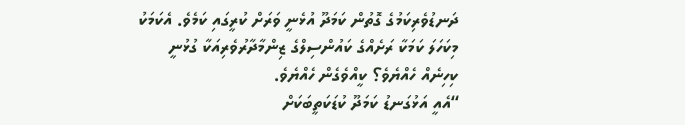ދަނޑުވެރިކަމުގެ ގޮތުން ކަމަދޫ އުޅެނީ ވަރަށް ކުރީގައި ކަމެވެ. އެކަމަކު މިކަހަލަ ކަމަކާ ރަށެއްގެ ކައުންސިލްގެ ޒިންމާދާރުވެރިއަކާ ގުޅުނީ ކިހިނެއް ހެއްޔެވެ؟ ކީއްވެގެން ހެއްޔެވެ.
“އެއީ އަޅުގަނޑު ކަމަދޫ ކުޑަކަތީބަކަށް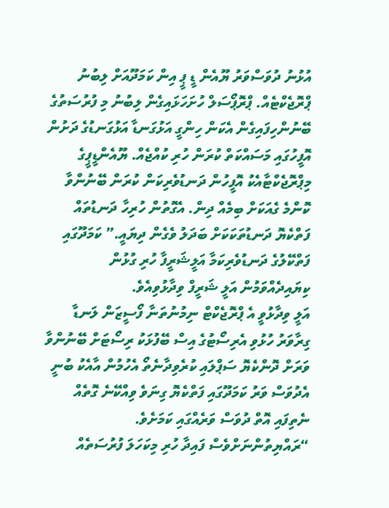އުޅުނު ދުވަސްވަރު ޔޫއެން ޑީ ޕީ އިން ކަމަދޫއަށް ލިބުނު ޕްރޮޖެކްޓެއް. ޕްރޮޕޯސަލް ހުށަހަޅައިގެން ލިބުނު މި ފުރުސަތުގެ ބޭނުންހިފައިގެން އެކަން ހިންގީ އަޅުގަނޑާ އަޅުގަނޑުގެ ދަށުން އޮފީހުގައި މަސައްކަތް ކުރަން ހުރި ކުއްޖެއް. ޔޫއެންޑީޕީގެ މިޕްރޮޖެކްޓާއެކު އޮފީހުން ދަނޑުވެރިކަން ކުރަން ބޭނުންވާ ކޮންމެ ގެއަކަށް ބިމެއް ދިން. އެގޮތުން ހުރިހާ ދަނޑުތައް ފަތްކެޔޮ ދަނޑުތަކަކަށް ބަދަލު ވެގެން ދިޔައީ.” ކަމަދޫގައި ފަތްކޭލުގެ ދަނޑުވެރިކަމާ އަލީޝަރީފާ ހުރި ގުޅުން ކިޔައިދެއްވަމުން އަލީ ޝަރީފް ވިދާޅުވިއެވެ.
އަލީ ވިދާޅުވީ އެ ޕްރޮޖެކްޓް ނިމުނުތަނާ ފޯސީޒަން ލަނޑާ ގިރާވަރު ހުޅުވި އެރިސޯޓުގެ އިސް ބޭފުޅަކު ރިސޯޓަށް ބޭނުންވާ ވަރަށް ދޮންކެޔޮ ސަޕްލައި ކުރެވިދާނެތޯ އެހުމުން އާއެކު ބުނީ އެދުވަސް ވަރު ކަމަދޫގައި ފަތްކެޔޮ ގިނަވެ ވިއްކޭނެ ގޮތެއް ނެތިފައި އޮތް ދުވަސް ވަރެއްގައި ކަމަށެވެ.
“ރައްޔިތުންނަށްވެސް ފައިދާ ހުރި މިކަހަލަ ފުރުސަތެއް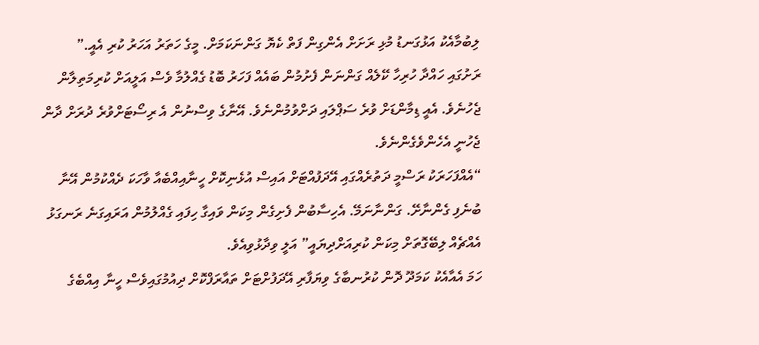ލިބުމާއެކު އަޅުގަނޑު މުޅި ރަށަށް އެންގިން ފަތް ކެޔޮ ގަންނަކަމަށް. މީގެ ހަތަރު އަހަރު ކުރި އެއީ.”
ރަށުގައި ހައްދާ ހުރިހާ ކޭލެއް ގަންނަން ފެށުމުން ބައެއް ފަހަރު ބޮޑު ގެއްލުމާ ވެސް އަލީއަށް ކުރިމަތިލާން ޖެހުނެވެ. އެއީ ޑިމާންޑަށް ވުރެ ސަޕްލައި ދަށްވުމުންނެވެ. އޭނާގެ ވިސްނުން އެ ރިސޯޓަށްވުރެ ދުރަށް ދާން ޖެހުނީ އެހެންވެގެންނެވެ.
“އެއްފަހަރަކު ރަސްމީ ދަތުރެއްގައި އޭދަފުއްޓަށް އައިސް އުޅެނިކޮށް ހީނާއިއްބެއާ ވާހަކަ ދެއްކުމުން އޭނާ ބުނެފި ގެންނާށޭ. ގަންނާނަމޭ. އެހިސާބުން ފެށިގެން މިކަން ވައިގާ ހިފައި ގެއްލުމުން އަރައިގަނެ ރަނގަޅު އެއްޗެއް ލިބޭގޮތަށް މިކަން ކުރިއަށްދިޔައީ” އަލީ ވިދާޅުވިއެވެ.
ހަމަ އެއާއެކު ކަމަދޫ ދޮން ކުރުނބާގެ ވިޔަފާރި އޭދަފުށްޓަށް ތައާރަފްކޮށް ދިއުމުގައިވެސް ހީނާ އިއްބެގެ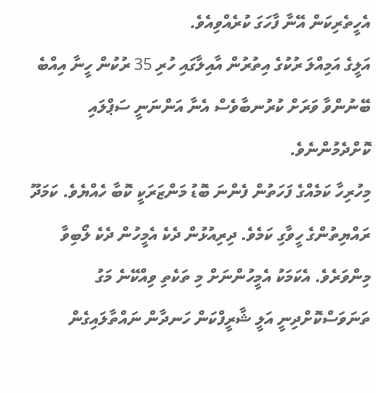އެހީތެރިކަން އޭނާ ފާހަގަ ކުރެއްވިއެވެ.
އަލީގެ އަމިއްލަ ރުކުގެ އިތުރުން އާއިލާގައި ހުރި 35 ރުކުން ހީނާ އިއްބެ ބޭނުންވާ ވަރަށް ކުރުނބާވެސް އެނާ އަންނަނީ ސަޕްލައި ކޮށްދެމުންނެވެ.
މިހުރިހާ ކަމެއްގެ ފަހަތުން ފެންނަ ބޮޑު މަންޒަރަކީ ކޮބާ ހެއްޔެވެ. ކަމަދޫ ރައްޔިތުންގެ ހީވާގި ކަމެވެ. ދިރިއުޅުން ދެކެ އެމީހުން ދެކެ ލޯބިވާ މިންވަރެވެ. އެކަމަކު އެމީހުންނަށް މި ތަކެތި ވިއްކޭނެ މަގު ތަނަވަސްކޮށްދިނީ އަލީ ޝާރީފްކަން ހަނދާން ނައްތާލައިގެން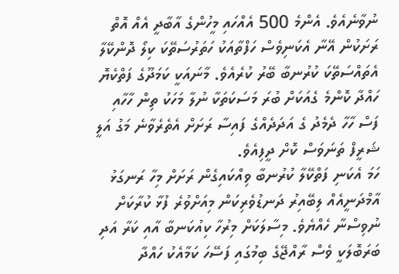ނުވާނެއެވެ. އެންމެ 500 އެއްހައި މީހުންގެ އާބާދީ އެއް އޮތް ރަށަކުން އޭނާ އެކަނިވެސް ހަފްތާއަކު ހަތަރުސަތޭކަ ކިލޯ ދޮންކޭލާ އެތައްސަތޭކަ ކުރުނބާ ބޭރު ކުރެއެވެ. މާނައަކީ ކަމަދޫގެ ފަތްކެޔޮ ހައްދާ ކޮންމެ ގެއަކަށް ބުރަ މަސަކަތަކާ ނުލާ މަހަކު ތިން ހާހާއި ފަސް ހާހާ ދެމެދު ގެ އަދަދެއްގެ ފައިސާ ރަށަށް އެތެރެވާނެ މަގު އަލީ ޝަރީފް ތަނަވަސް ކޮށް ދީފިއެވެ.
ހަމަ އެކަނި ފަތްކޭލާ ކުރުނބާ ވިއްކައިގެން ރަށަށް މިހާ ރަނގަޅު އާމްދަނީއެއް ލިބޭއިރު ދަނޑުވެރިކަން މިއަށްވުރެ ފުޅާ ކުރާކަށް ނުވިސްނާ ހެއްޔެވެ. މިސާލަކަށް މިރުހާ ކިއުކަނބާ އާއި ކަރާ އަދި ބަރަބޮލަކީ ވެސް ރާއްޖޭގެ ބިމުގައި ފަސޭހަ ކަމާއެކު ހައްދާ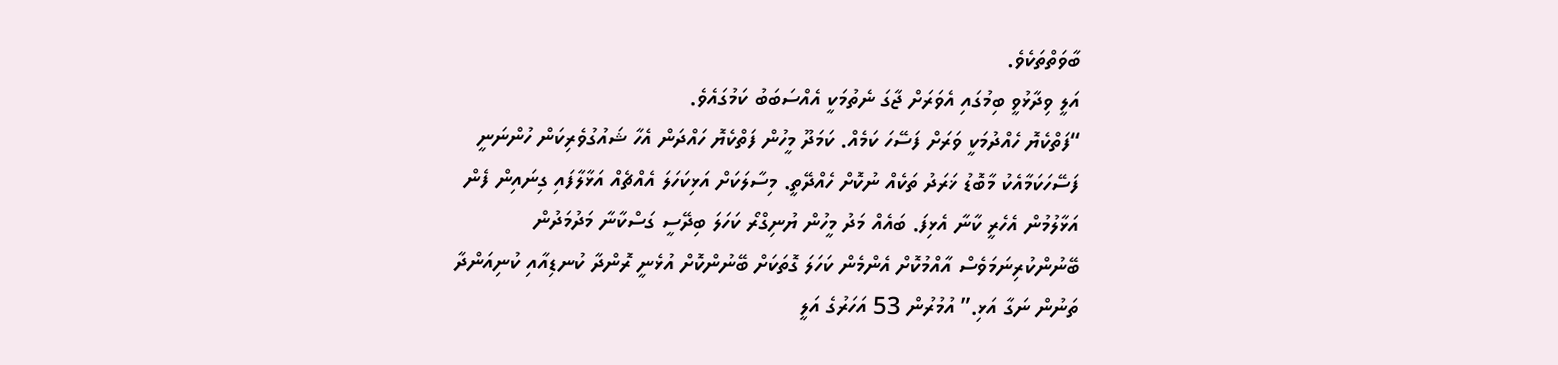ބާވަތްތަކެވެ.
އަލީ ވިދާޅުވީ ބިމުގައި އެވަރަށް ޖާގަ ނެތުމަކީ އެއްސަބަބު ކަމުގައެވެ.
“ފަތްކެޔޮ ހެއްދުމަކީ ވަރަށް ފަސޭހަ ކަމެއް. ކަމަދޫ މީހުން ފަތްކެޔޮ ހައްދަން އެހާ ޝައުގުވެރިކަން ހުންނަނީ ފަސޭހަކަމާއެކު މާބޮޑު ޚަރަދު ތަކެއް ނުކޮށް ހެއްދޭތީ. މިސާލަކަށް އަޅިކަހަލަ އެއްޗެއް އަޅާލާފައި ގިނައިން ފެން އަޅާލުމުން އެހެރީ ކާނާ އެޅިފަ. ބައެއް މަދު މީހުން ޔުނިގްރޯ ކަހަލަ ބިދޭސީ ގަސްކާނާ މަދުމަދުން ބޭނުންކުރިނަމަވެސް އާއްމުކޮށް އެންމެން ކަހަލަ ގޮތަކަށް ބޭނުންކޮށް އުޅެނީ ރޮންދާ ކުނޑިއާއި ކުނިއަންދާ ތަނުން ނަގާ އަޅި.” އުމުރުން 53 އަހަރުގެ އަލީ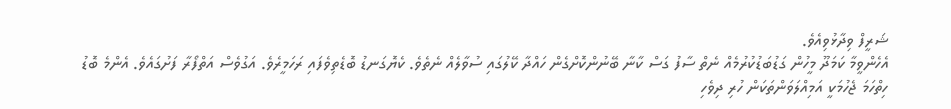ޝަރީފް ވިދާޅުވިއެވެ.
އެހެންވީމާ ކަމަދޫ މީހުން ގަޑުބަޑުކުރުމެއް ނެތް ސާފު ގަސް ކާނާ ބޭނުންކޮށްގެން ހައްދާ ކޭލުގައި ސުވާލެއް ނެތެވެ. ކެޔޮގަނޑު ބޮޑެތިވެފައި ރަހަމީރެވެ. އަގުވެސް އަތްފޯރާ ފަށުގައެވެ. އެންމެ ބޮޑު ހިތްހަމަ ޖެހުމަކީ އަމިއްލަވަންތަކަން ހުރި ދިވެހި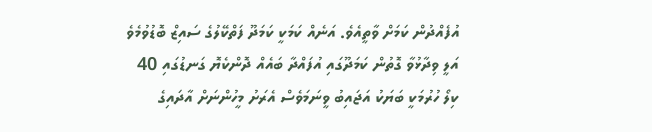އުފެއްދުން ކަމަށް ވާތީއެވެ. އަނެއް ކަމަކީ ކަމަދޫ ފަތްކޭލުގެ ސައިޒް ބޮޑުވުމެވެ
އަލީ ވިދާޅުވާ ގޮތުން ކަމަދޫގައި އުފައްދާ ބައެއް ދޮންކެޔޮ ގަނޑުގައި 40 ކިލޯ ހުރުމަކީ ބަޔަކު އަޖައިބު ވީނަމަވެސް އެރަށު މީހުންނަށް އާދައިގެ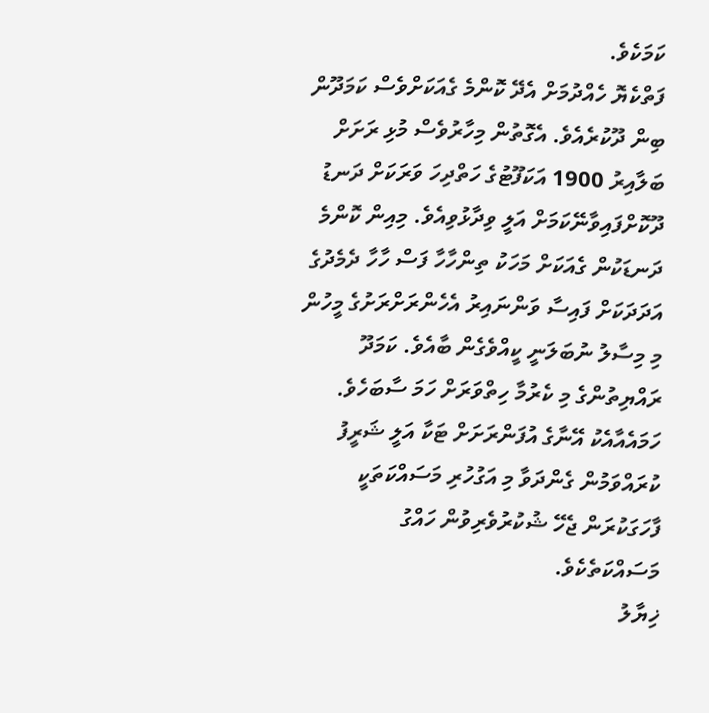ކަމަކެވެ.
ފަތްކެޔޮ ހެއްދުމަށް އެދޭ ކޮންމެ ގެއަކަށްވެސް ކަމަދޫން ބިން ދޫކުރެއެވެ. އެގޮތުން މިހާރުވެސް މުޅި ރަށަށް ބަލާއިރު 1900 އަކަފޫޓުގެ ހަތްދިހަ ވަރަކަށް ދަނޑު ދޫކޮށްފައިވާނޭކަމަށް އަލީ ވިދާޅުވިއެވެ. މިއިން ކޮންމެ ދަނޑަކުން ގެއަކަށް މަހަކު ތިންހާހާ ފަސް ހާހާ ދެމެދުގެ އަދަދަކަށް ފައިސާ ވަންނައިރު އެހެންރަށްރަށުގެ މީހުން މި މިސާލު ނުބަލަނީ ކީއްވެގެން ބާއެވެ. ކަމަދޫ ރައްޔިތުންގެ މި ކެރުމާ ހިތްވަރަށް ހަމަ ސާބަހެވެ. ހަމައެއާއެކު އޭނާގެ އުފަންރަށަށް ޓަކާ އަލީ ޝަރީފު ކުރައްވަމުން ގެންދަވާ މި އަގުހުރި މަސައްކަތަކީ ފާހަގަކުރަން ޖެހޭ ޝުކުރުވެރިވުން ހައްގު މަސައްކަތެކެވެ.
ޚިޔާލު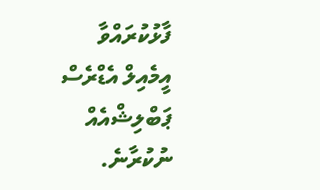ފާޅުކުރައްވާ
އީމެއިލް އެޑްރެސް ޕަބްލިޝްއެއް ނުކުރާނެ.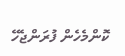ކޮންމެހެން ފުރަންޖެހޭ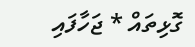ގޮޅިތައް * ޖަހާފައި